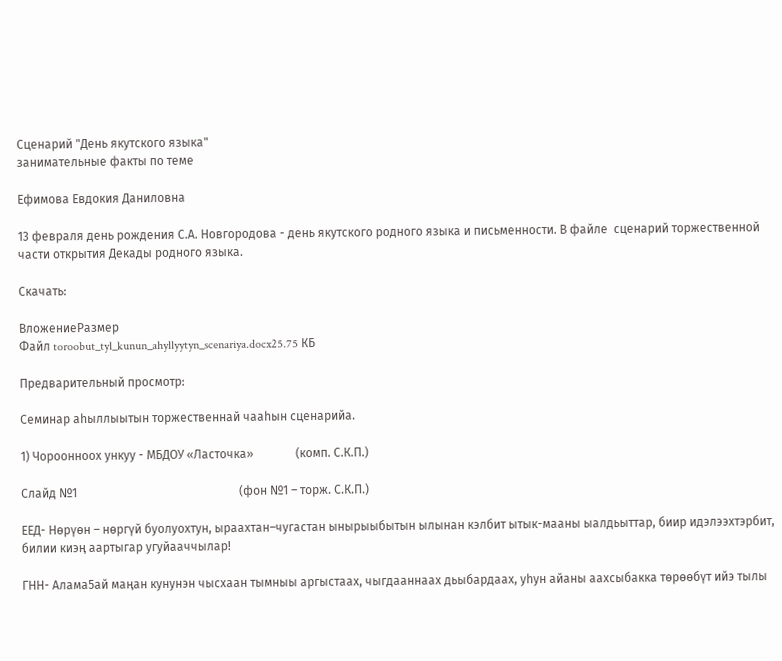Сценарий "День якутского языка"
занимательные факты по теме

Ефимова Евдокия Даниловна

13 февраля день рождения С.А. Новгородова - день якутского родного языка и письменности. В файле  сценарий торжественной части открытия Декады родного языка.

Скачать:

ВложениеРазмер
Файл toroobut_tyl_kunun_ahyllyytyn_scenariya.docx25.75 КБ

Предварительный просмотр:

Семинар аhыллыытын торжественнай чааhын сценарийа.

1) Чороонноох ункуу - МБДОУ «Ласточка»              (комп. С.К.П.)

Слайд №1                                                      (фон №1 – торж. С.К.П.)

ЕЕД- Нөрүөн – нөргүй буолуохтун, ыраахтан–чугастан ынырыыбытын ылынан кэлбит ытык-мааны ыалдьыттар, биир идэлээхтэрбит, билии киэӊ аартыгар угуйааччылар!

ГНН- Алама5ай маӊан кунунэн чысхаан тымныы аргыстаах, чыгдааннаах дьыбардаах, уhун айаны аахсыбакка төрөөбүт ийэ тылы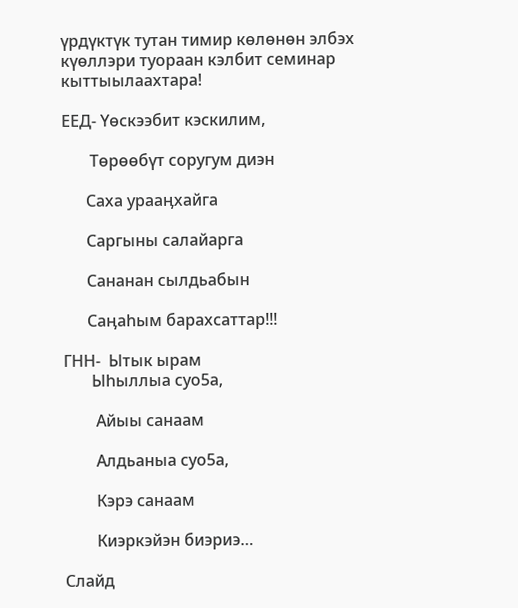үрдүктүк тутан тимир көлөнөн элбэх күөллэри туораан кэлбит семинар кыттыылаахтара!

ЕЕД- Үөскээбит кэскилим,

       Төрөөбүт соругум диэн

      Саха урааӊхайга

      Саргыны салайарга

      Сананан сылдьабын

      Саӊаhым барахсаттар!!!

ГНН-  Ытык ырам
       Ыhыллыа суо5а,

        Айыы санаам

        Алдьаныа суо5а,

        Кэрэ санаам

        Киэркэйэн биэриэ…

Слайд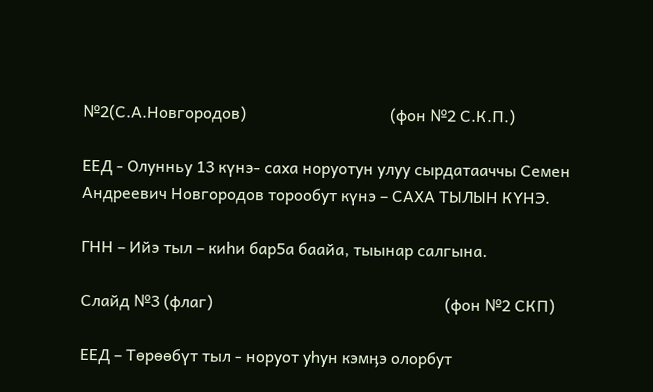№2(С.А.Новгородов)                                    (фон №2 С.К.П.)

ЕЕД - Олунньу 13 күнэ- саха норуотун улуу сырдатааччы Семен Андреевич Новгородов торообут күнэ – САХА ТЫЛЫН КҮНЭ.

ГНН – Ийэ тыл – киhи бар5а баайа, тыынар салгына.

Слайд №3 (флаг)                                                          (фон №2 СКП)

ЕЕД – Төрөөбүт тыл - норуот уhун кэмӊэ олорбут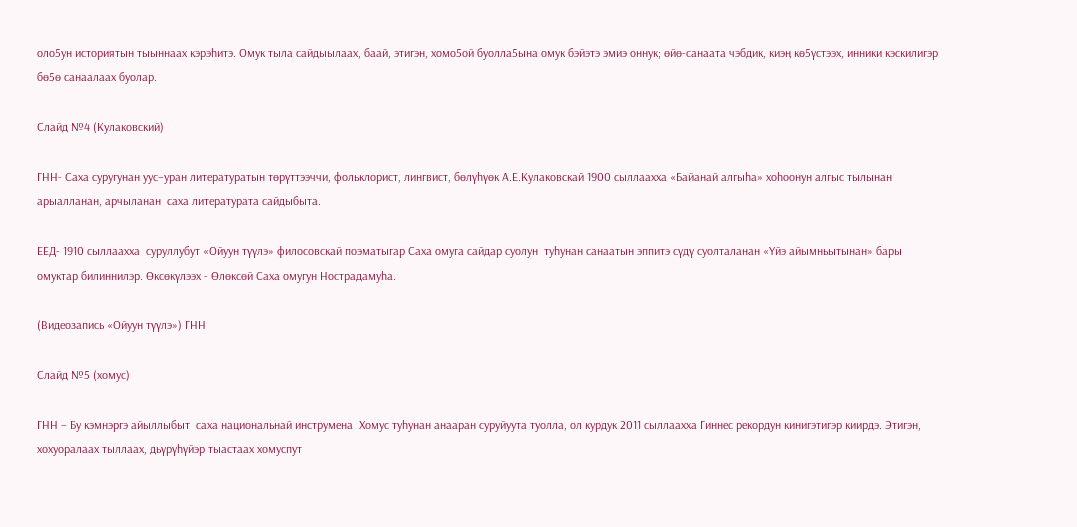оло5ун историятын тыыннаах кэрэhитэ. Омук тыла сайдыылаах, баай, этигэн, хомо5ой буолла5ына омук бэйэтэ эмиэ оннук; өйө-санаата чэбдик, киэӊ кө5үстээх, инники кэскилигэр  бө5ө санаалаах буолар.

Слайд №4 (Кулаковский)

ГНН- Саха суругунан уус–уран литературатын төрүттээччи, фольклорист, лингвист, бөлүhүөк А.Е.Кулаковскай 1900 сыллаахха «Байанай алгыhа» хоhоонун алгыс тылынан арыалланан, арчыланан  саха литературата сайдыбыта.

ЕЕД- 1910 сыллаахха  суруллубут «Ойуун түүлэ» филосовскай поэматыгар Саха омуга сайдар суолун  туhунан санаатын эппитэ сүдү суолталанан «Үйэ айымньытынан» бары омуктар билиннилэр. Өксөкүлээх - Өлөксөй Саха омугун Нострадамуhа.

(Видеозапись «Ойуун түүлэ») ГНН

Слайд №5 (хомус)

ГНН – Бу кэмнэргэ айыллыбыт  саха национальнай инструмена  Хомус туhунан анааран суруйуута туолла, ол курдук 2011 сыллаахха Гиннес рекордун кинигэтигэр киирдэ. Этигэн, хохуоралаах тыллаах, дьүрүhүйэр тыастаах хомуспут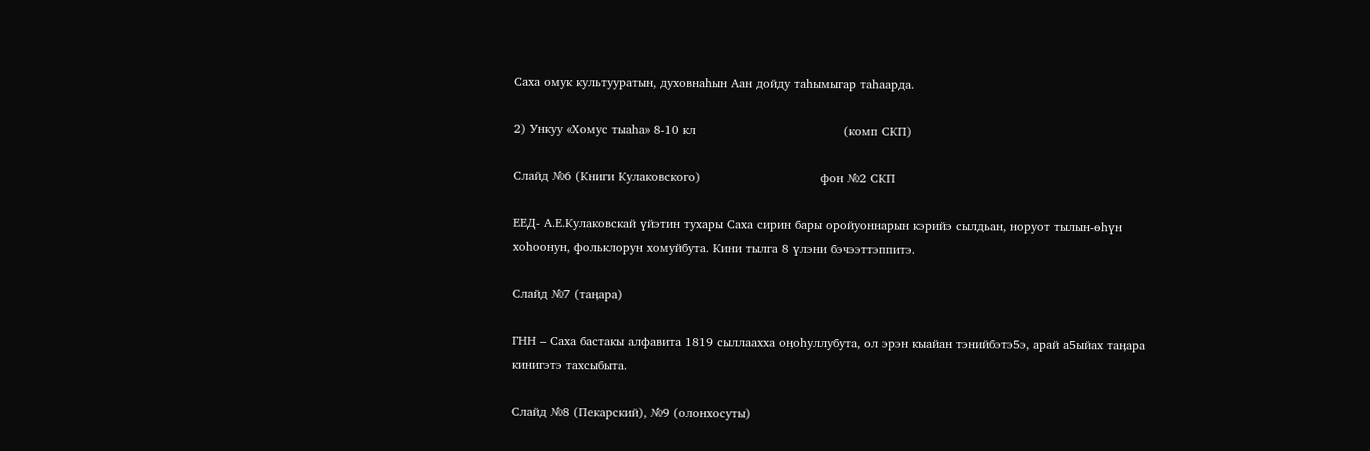Саха омук культууратын, духовнаhын Аан дойду таhымыгар таhаарда.

2) Ункуу «Хомус тыаhа» 8-10 кл                                     (комп СКП)

Слайд №6 (Книги Кулаковского)                              фон №2 СКП

ЕЕД- А.Е.Кулаковскай үйэтин тухары Саха сирин бары оройуоннарын кэрийэ сылдьан, норуот тылын-өhүн хоhоонун, фольклорун хомуйбута. Кини тылга 8 үлэни бэчээттэппитэ.

Слайд №7 (таӊара)

ГНН – Саха бастакы алфавита 1819 сыллаахха оӊоhуллубута, ол эрэн кыайан тэнийбэтэ5э, арай а5ыйах таӊара кинигэтэ тахсыбыта.

Слайд №8 (Пекарский), №9 (олонхосуты)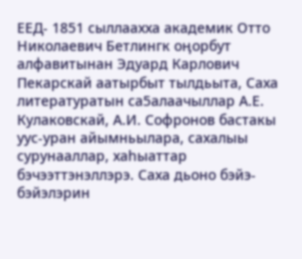ЕЕД- 1851 сыллаахха академик Отто Николаевич Бетлингк оӊорбут алфавитынан Эдуард Карлович Пекарскай аатырбыт тылдьыта, Cаха литературатын са5алаачыллар А.Е. Кулаковскай, А.И. Софронов бастакы уус-уран айымньылара, сахалыы сурунааллар, хаhыаттар бэчээттэнэллэрэ. Саха дьоно бэйэ-бэйэлэрин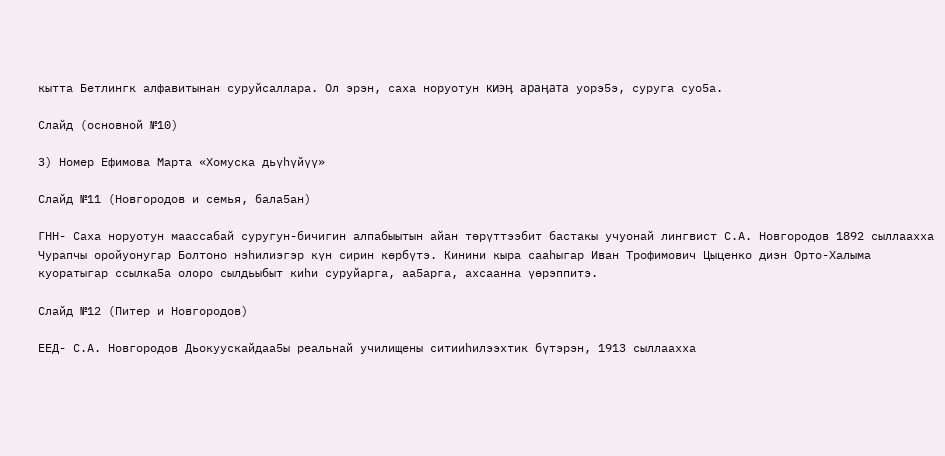кытта Бетлингк алфавитынан суруйсаллара. Ол эрэн, саха норуотун киэӊ араӊата уорэ5э, суруга суо5а.

Слайд (основной №10)

3) Номер Ефимова Марта «Хомуска дьүhүйүү»

Слайд №11 (Новгородов и семья, бала5ан)

ГНН- Саха норуотун маассабай суругун-бичигин алпабыытын айан төрүттээбит бастакы учуонай лингвист С.А. Новгородов 1892 сыллаахха Чурапчы оройуонугар Болтоно нэhилиэгэр күн сирин көрбүтэ. Кинини кыра сааhыгар Иван Трофимович Цыценко диэн Орто-Халыма куоратыгар ссылка5а олоро сылдьыбыт киhи суруйарга, аа5арга, ахсаанна үөрэппитэ.

Слайд №12 (Питер и Новгородов)

ЕЕД- С.А. Новгородов Дьокуускайдаа5ы реальнай училищены ситииhилээхтик бүтэрэн, 1913 сыллаахха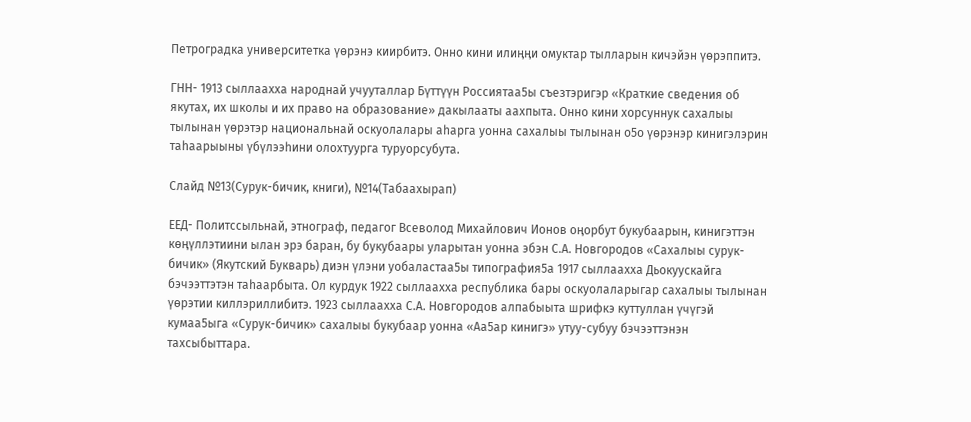Петроградка университетка үөрэнэ киирбитэ. Онно кини илиӊӊи омуктар тылларын кичэйэн үөрэппитэ.

ГНН- 1913 сыллаахха народнай учууталлар Бүттүүн Россиятаа5ы съезтэригэр «Краткие сведения об якутах, их школы и их право на образование» дакылааты аахпыта. Онно кини хорсуннук сахалыы тылынан үөрэтэр национальнай оскуолалары аhарга уонна сахалыы тылынан о5о үөрэнэр кинигэлэрин таhаарыыны үбүлээhини олохтуурга туруорсубута.

Слайд №13(Сурук-бичик, книги), №14(Табаахырап)

ЕЕД- Политссыльнай, этнограф, педагог Всеволод Михайлович Ионов оӊорбут букубаарын, кинигэттэн көӊүллэтиини ылан эрэ баран, бу букубаары уларытан уонна эбэн С.А. Новгородов «Сахалыы сурук-бичик» (Якутский Букварь) диэн үлэни уобаластаа5ы типография5а 1917 сыллаахха Дьокуускайга бэчээттэтэн таhаарбыта. Ол курдук 1922 сыллаахха республика бары оскуолаларыгар сахалыы тылынан үөрэтии киллэриллибитэ. 1923 сыллаахха С.А. Новгородов алпабыыта шрифкэ куттуллан үчүгэй кумаа5ыга «Сурук-бичик» сахалыы букубаар уонна «Аа5ар кинигэ» утуу-субуу бэчээттэнэн тахсыбыттара.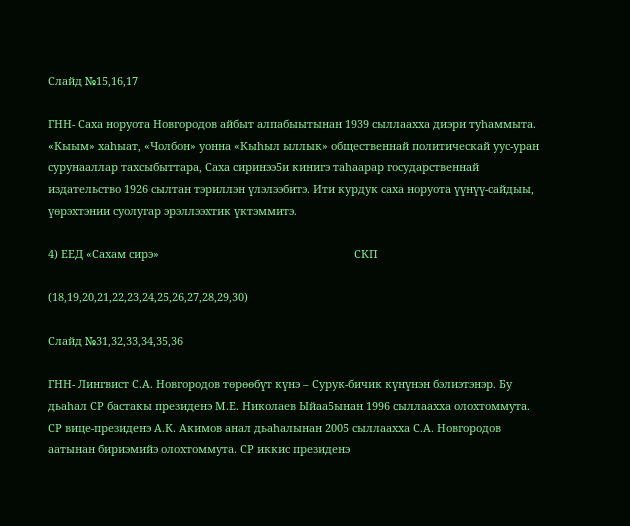Слайд №15,16,17

ГНН- Саха норуота Новгородов айбыт алпабыытынан 1939 сыллаахха диэри туhаммыта. «Кыым» хаhыат, «Чолбон» уонна «Кыhыл ыллык» общественнай политическай уус-уран сурунааллар тахсыбыттара, Саха сиринээ5и кинигэ таhаарар государственнай издательство 1926 сылтан тэриллэн үлэлээбитэ. Ити курдук саха норуота үүнүү-сайдыы, үөрэхтэнии суолугар эрэллээхтик үктэммитэ.

4) ЕЕД «Сахам сирэ»                                                                 СКП

(18,19,20,21,22,23,24,25,26,27,28,29,30)

Слайд №31,32,33,34,35,36

ГНН- Лингвист С.А. Новгородов төрөөбүт күнэ – Сурук-бичик күнүнэн бэлиэтэнэр. Бу дьаhал СР бастакы президенэ М.Е. Николаев Ыйаа5ынан 1996 сыллаахха олохтоммута. СР вице-президенэ А.К. Акимов анал дьаhалынан 2005 сыллаахха С.А. Новгородов аатынан бириэмийэ олохтоммута. СР иккис президенэ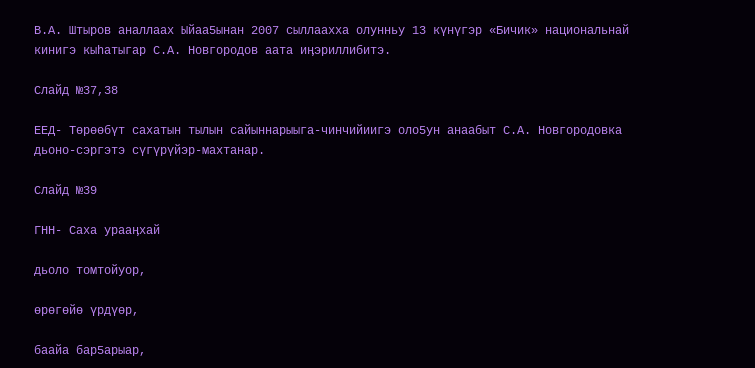В.А. Штыров аналлаах Ыйаа5ынан 2007 сыллаахха олунньу 13 күнүгэр «Бичик» национальнай кинигэ кыhатыгар С.А. Новгородов аата иӊэриллибитэ.

Слайд №37,38

ЕЕД- Төрөөбүт сахатын тылын сайыннарыыга-чинчийиигэ оло5ун анаабыт С.А. Новгородовка дьоно-сэргэтэ сүгүрүйэр-махтанар.

Слайд №39

ГНН- Саха урааӊхай

дьоло томтойуор,

өрөгөйө үрдүөр,

баайа бар5арыар,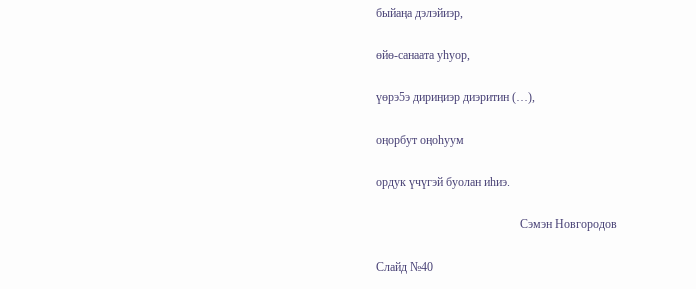быйаӊа дэлэйиэр,

өйө-санаата уhуор,

үөрэ5э дириӊиэр диэритин (…),

оӊорбут оӊоhуум

ордук үчүгэй буолан иhиэ.

                                                Сэмэн Новгородов

Слайд №40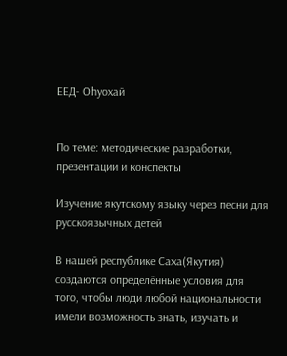ЕЕД- Оhуохай


По теме: методические разработки, презентации и конспекты

Изучение якутскому языку через песни для русскоязычных детей

В нашей республике Саха(Якутия) создаются определённые условия для того, чтобы люди любой национальности имели возможность знать, изучать и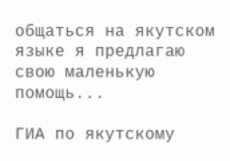общаться на якутском языке я предлагаю свою маленькую помощь...

ГИА по якутскому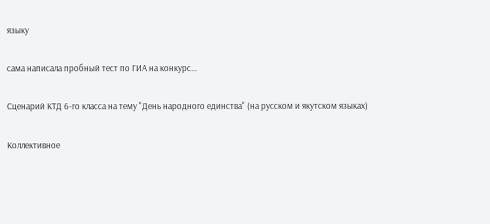языку

сама написала пробный тест по ГИА на конкурс...

Сценарий КТД 6-го класса на тему "День народного единства" (на русском и якутском языках)

Коллективное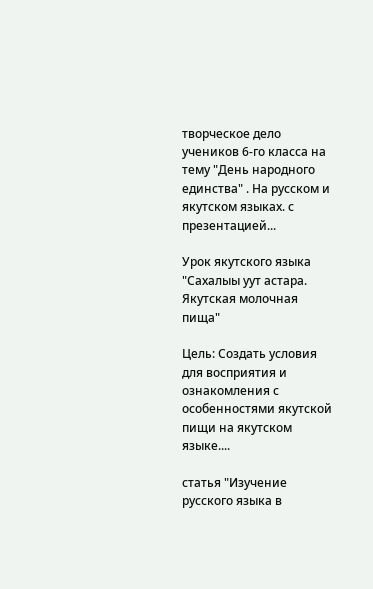творческое дело учеников 6-го класса на тему "День народного единства" . На русском и якутском языках. с презентацией...

Урок якутского языка "Сахалыы уут астара. Якутская молочная пища"

Цель: Создать условия для восприятия и ознакомления с особенностями якутской пищи на якутском языке....

статья "Изучение русского языка в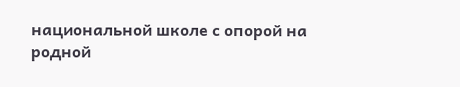национальной школе с опорой на родной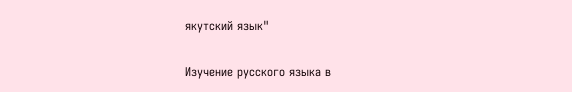якутский язык"

Изучение русского языка в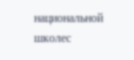национальной школес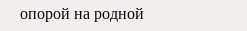опорой на родной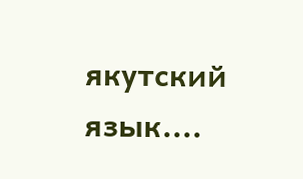якутский язык....